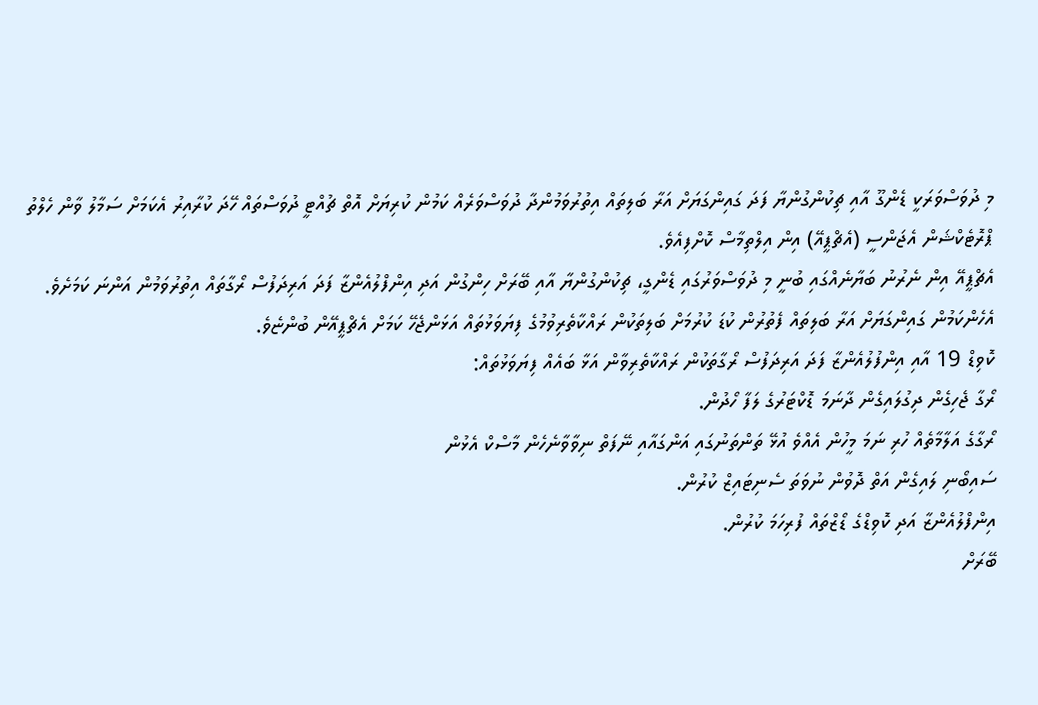މި ދުވަސްވަރަކީ ޑެންގޫ އާއި ޗިކުންގުންޔާ ފަދަ ގައިންގަޔަށް އަރާ ބަލިތައް އިތުރުވަމުންދާ ދުވަސްވަރެއް ކަމުން ކުރިޔަށް އޮތް ޗުއްޓީ ދުވަސްތައް ހޭދަ ކުރާއިރު އެކަމަށް ސަމާލު ވާން ހެލްތު ޕްރޮޓެކްޝަން އެޖަންސީ (އެޗްޕީއޭ) އިން އިލްތިމާސް ކޮށްފިއެވެ.
އެޗްޕީއޭ އިން ނެރުނު ބަޔާނެއްގައި ބުނީ މި ދުވަސްވަރުގައި ޑެންގީ، ޗިކުންގުންޔާ އާއި ބޭރަށް ހިންގުން އަދި އިންފްލުއެންޒާ ފަދަ އަރިދަފުސް ރޯގާތައް އިތުރުވަމުން އަންނަ ކަމަށެވެ.
އެހެންކަމުން ގައިންގަޔަށް އަރާ ބަލިތައް ފެތުރުން ކުޑަ ކުރުމަށް ބަލިތަކުން ރައްކާތެރިވުމުގެ ފިޔަވަޅުތައް އަޅަންޖެހޭ ކަމަށް އެޗްޕީއޭން ބުންޏެވެ.
ކޮވިޑް 19 އާއި އިންފުލުއެންޒާ ފަދަ އަރިދަފުސް ރޯގާތަކުން ރައްކާތެރިވާން އަޅާ ބައެއް ފިޔަވަޅުތައް:
ރޯގާ ޖެހިގެން ދިގުލައިގެން ދާނަމަ ޑޮކްޓަރުގެ ލަފާ ހޯދުން.
ރޯގާގެ އަލާމާތެއް ހުރި ނަމަ މީހުން އެއްވެ އުޅޭ ތަންތަނުގައި އަންގައާއި ނޭފަތް ނިވާވާނެހެން މާސްކް އެޅުން
ސައިބޯނި ލައިގެން އަތް ދޮވުން ނުވަތަ ސެނިޓައިޒް ކުރުން.
އިންފްލުއެންޒާ އަދި ކޮވިޑްގެ ޑޯޒްތައް ފުރިހަމަ ކުރުން.
ބޭރަށް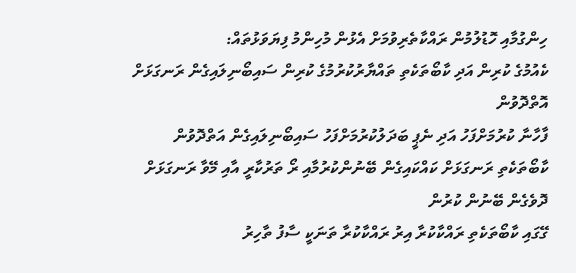ހިންގުމާއި ހޮޑުލުމުން ރައްކާތެރިވުމަށް އެޅުން މުހިންމު ފިޔަވަޅުތައް:
ކެއުމުގެ ކުރިން އަދި ކާބޯތަކެތި ތައްޔާރުކުރުމުގެ ކުރިން ސައިބޯނިލައިގެން ރަނގަޅަށް އޮތްދޮވުން
ފާހާނާ ކުރުމަށްފަހު އަދި ނެޕީ ބަދަލުކުރުމަށްފަހު ސައިބޯނިލައިގެން އަތްދޮވުން
ކާބޯތަކެތި ރަނގަޅަށް ކައްކައިގެން ބޭނުންކުރުމާއި ރޯ ތަރުކާރީ އާއި މޭވާ ރަނގަޅަށް ދޮވެގެން ބޭނުން ކުރުން
ގޭގައި ކާބޯތަކެތި ރައްކާކުރާ އިރު ރައްކާކުރާ ތަނަކީ ސާފު ތާހިރު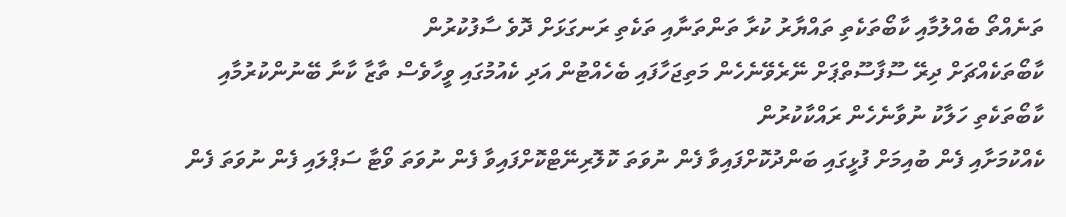ތަނެއްތޯ ބެއްލުމާއި ކާބޯތަކެތި ތައްޔާރު ކުރާ ތަންތަނާއި ތަކެތި ރަނގަޅަށް ދޮވެ ސާފުކުރުން
ކާބޯތަކެއްޗަށް ދިރޭ ސޫފާސޫތްޕަށް ނޭރެވޭނެހެން މަތިޖަހާފައި ބެހެއްޓުން އަދި ކެއުމުގައި ވީހާވެސް ތާޒާ ކާނާ ބޭނުންކުރުމާއި ކާބޯތަކެތި ހަލާކު ނުވާނެހެން ރައްކާކުރުން
ކެއްކުމަށާއި ފެން ބުއިމަށް ފުޅީގައި ބަންދުކޮށްފައިވާ ފެން ނުވަތަ ކޮލޮރިނޭޓްކޮށްފައިވާ ފެން ނުވަތަ ވޯޓާ ސަޕްލައި ފެން ނުވަތަ ފެން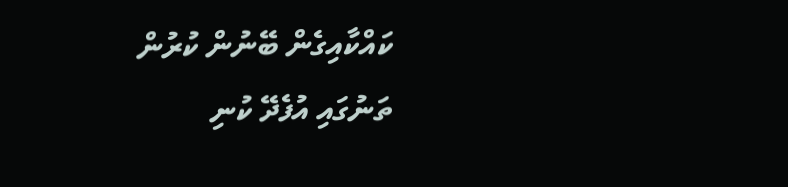ކައްކާއިގެން ބޭނުން ކުރުން
ތަނުގައި އުފެދޭ ކުނި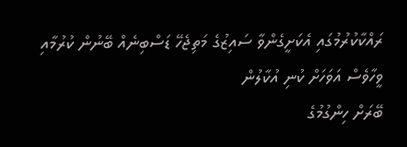ރައްކާކުރުމުގައި އެކަށީގެންވާ ސައިޒުގެ މަތިޖެހޭ ޑަސްބިނެއް ބޭނުން ކުރުމާއި ވީހާވެސް އަވަހަށް ކުނި އުކާލުން
ބޭރަށް ހިންގުމުގެ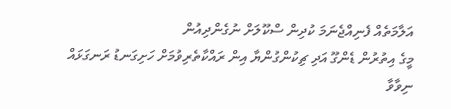އަލާމަތެއް ފެނިއްޖެނަމަ ކުދިން ސްކޫލަށް ނުގެންދިއުން
މީގެ އިތުރުން ޑެންގޫ އަދި ޗިކުންގުންޔާ އިން ރައްކާތެރިވުމަށް ހަށިގަނޑު ރަނގަޅައް ނިވާވާ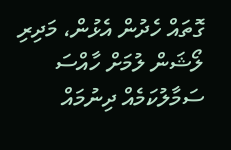ގޮތައް ހެދުން އެޅުން، މަދިރި ލޯޝަން ލުމަށް ހާއްސަ ސަމާލުކަމެއް ދިނުމައް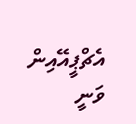އެޗްޕީއޭއިން ވަނީ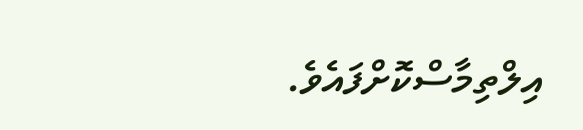އިލްތިމާސްކޮށްފައެވެ.